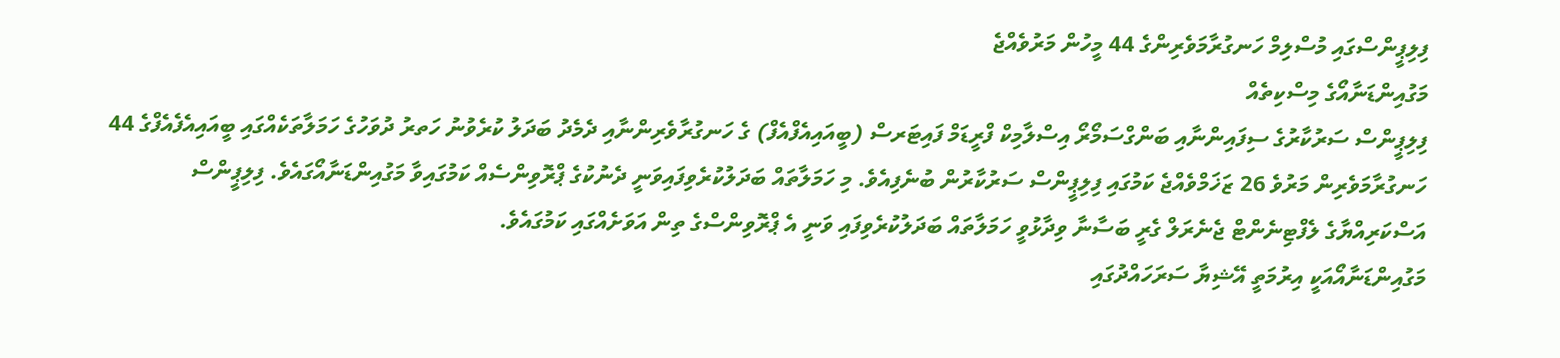ފިލިޕީންސްގައި މުސްލިމް ހަނގުރާމަވެރިންގެ 44 މީހުން މަރުވެއްޖެ
މަގުއިންޑަނާއޯގެ މިސްކިތެއް
ފިލިޕީންސް ސަރުކާރުގެ ސިފައިންނާއި ބަންގްސަމޯރޯ އިސްލާމިކް ފްރީޑަމް ފައިޓަރސް (ބީއައިއެފްއެފް) ގެ ހަނގުރާވެރިންނާއި ދެމެދު ބަދަލު ކުރެވުނު ހަތރު ދުވަހުގެ ހަމަލާތަކެއްގައި ބީއައިއެފެއެފްގެ 44 ހަނގުރާމަވެރިން މަރުވެ 26 ޒަޚަމްވެއްޖެ ކަމުގައި ފިލިޕީންސް ސަރުކާރުން ބުނެފިއެވެ. މި ހަމަލާތައް ބަދަލުކުރެވިފައިވަނީ ދެނުކުގެ ޕްރޮވިންސެއް ކަމުގައިވާ މަގުއިންޑަނާއޯގައެވެ. ފިލިޕީންސް އަސްކަރިއްޔާގެ ލެފްޓިނެންޓް ޖެނެރަލް ގެރީ ބަސާނާ ވިދާޅުވީ ހަމަލާތައް ބަދަލުކުރެވިފައި ވަނީ އެ ޕްރޮވިންސްގެ ތިން އަވަށެއްގައި ކަމުގައެވެ.
މަގުއިންޑަނާއޯއަކީ އިރުމަތީ އޭޝިޔާ ސަރަހައްދުގައި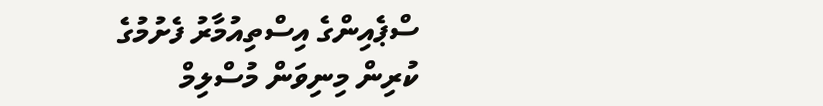ސްޕެއިންގެ އިސްތިއުމާރު ފެށުމުގެ ކުރިން މިނިވަން މުސްލިމް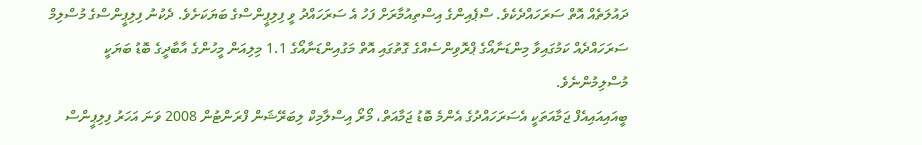ދައުލަތެއް އޮތް ސަރަހައްދެކެވެ. ސްޕެއިންގެ އިސްތިއުމާރަށް ފަހު އެ ސަރަހައްދު ވީ ފިލިޕީންސްގެ ބަޔަކަށެވެ. ދެކުނު ފިލިޕީންސްގެ މުސްލިމް ސަރަހައްދެއް ކަމުގައިވާ މިންޑަނާއޯގެ ޕްރޮވިންސެއްގެ ގޮތުގައި އޮތް މަގުއިންޑަނާއޯގެ 1.1 މިލިއަން މީހުންގެ އާބާދީގެ ބޮޑު ބަޔަކީ މުސްލިމުންނެވެ.
ބީއައިއައިއެފް ޖަމާއަތަކީ އެސަރަހައްދުގެ އެންމެ ބޮޑު ޖަމާއަތް، މޯރޯ އިސްލާމިކް ލިބަރޭޝަން ފްރަންޓުން 2008 ވަނަ އަހަރު ފިލިޕީންސް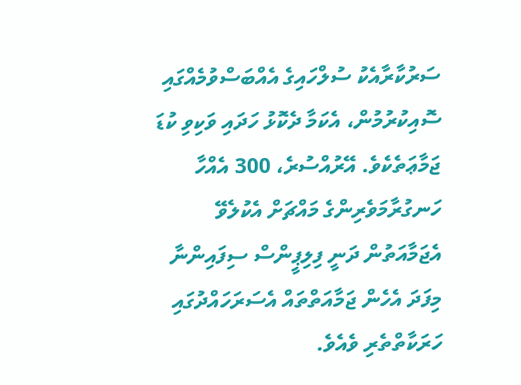ސަރުކާރާއެކު ސުލްހައިގެ އެއްބަސްވުމެއްގައި ސޮއިކުރުމުން، އެކަމާ ދެކޮޅު ހަދައި ވަކިވި ކުޑަ ޖަމާޢަތެކެވެ. އޭރުއްސުރެ، 300 އެއްހާ ހަނގުރާމަވެރިންގެ މައްޗަށް އެކުލެވޭ އެޖަމާއަތުން ދަނީ ފިލިޕީންސް ސިފައިންނާ މިފަދަ އެހެން ޖަމާއަތްތައް އެސަރަހައްދުގައި ހަރަކާތްތެރި ވެއެވެ.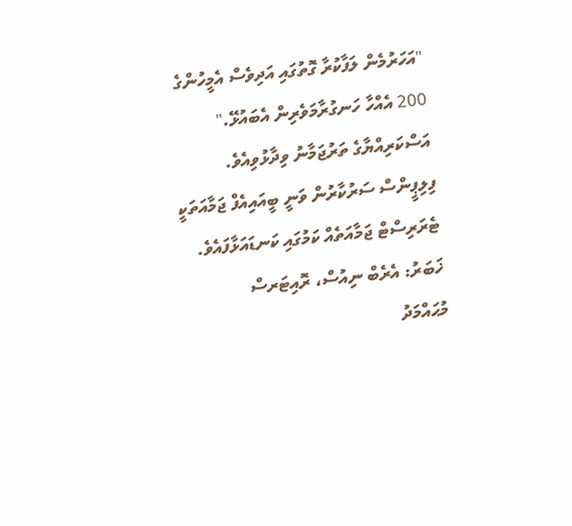"އަހަރުމެން ލަފާކުރާ ގޮތުގައި އަދިވެސް އެމީހުންގެ 200 އެއްހާ ހަނގުރާމަވެރިން އެބައުޅޭ." އަސްކަރިއްޔާގެ ތަރުޖަމާނު ވިދާޅުވިއެވެ. ފިލިޕީންސް ސަރުކާރުން ވަނީ ބީއައިއެފް ޖަމާއަތަކީ ޓެރަރިސްޓް ޖަމާއަތެއް ކަމުގައި ކަނޑައަޅާފައެވެ.
ޚަބަރު: އެރެބް ނިއުސް، ރޮއިޓަރސް
މުޙައްމަދު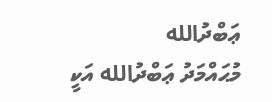ޢަބްދުالله
މުޙައްމަދު ޢަބްދުالله އަކީ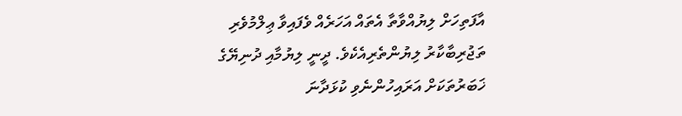އާފަތިހަށް ލިޔުއްވާތާ އެތައް އަހަރެއް ވެފައިވާ ޢިލްމުވެރި ތަޖުރިބާކާރު ލިޔުންތެރިއެކެވެ. ދީނީ ލިޔުމާއި ދުނިޔޭގެ ޚަބަރުތަކަށް އަރައިހުންނެވި ކުޅަދާނަ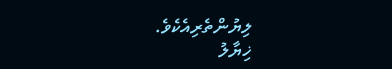ލިޔުންތެރިއެކެވެ.
ޚިޔާލު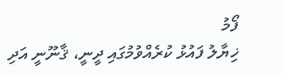ފޯމު
ޚިޔާލު ފައުޅު ކުރެއްވުމުގައި ދީނީ، ޤާނޫނީ އަދި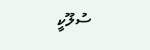ސުލޫކީ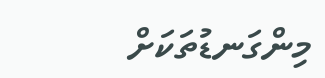މިންގަނޑުތަކަށް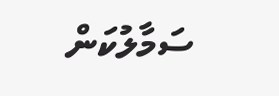ސަމާލުކަން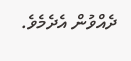ދެއްވުން އެދެމެވެ.